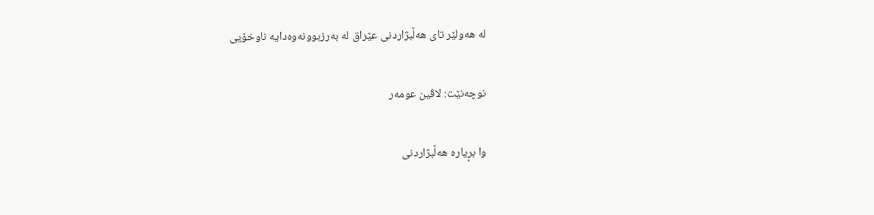له‌ هه‌ولێر تای هه‌ڵبژاردنی عێراق له‌ به‌رزبوونه‌وه‌دایه‌ ناوخۆیی

نوچه‌نێت: لاڤین عومه‌ر

وا بڕیاره‌ هه‌ڵبژاردنی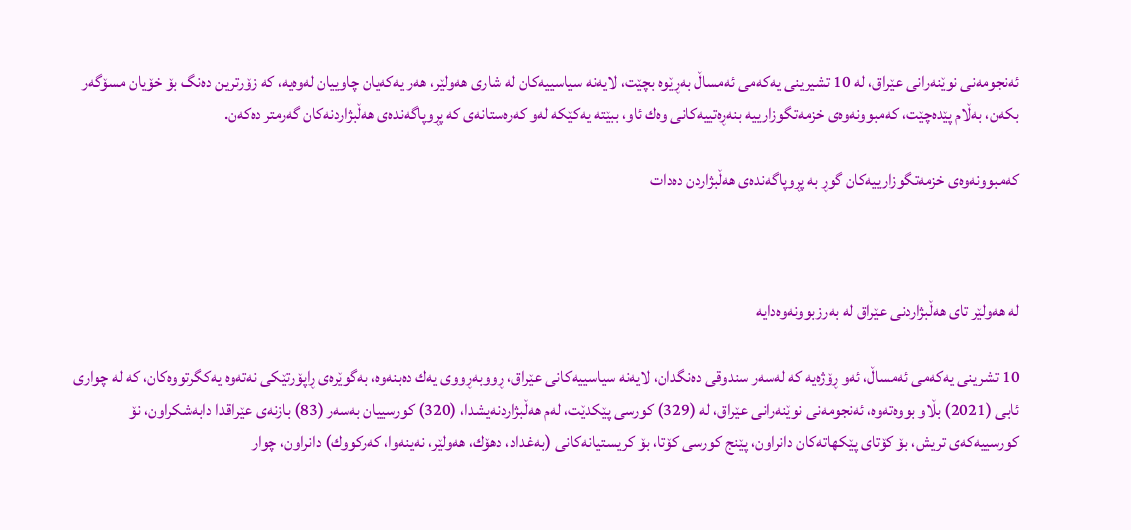ئه‌نجومه‌نی نوێنه‌رانی عێراق، له‌ 10 تشیرینی یه‌كه‌می ئه‌مساڵ به‌ڕێوه‌ بچێت، لایه‌نه‌ سیاسییه‌كان له‌ شاری هه‌ولێر، هه‌ر یه‌كه‌یان چاوییان له‌وه‌یه‌، كه‌ زۆرترین ده‌نگ بۆ خۆیان مسۆگه‌ر بكه‌ن، به‌ڵام پێده‌چێت، كه‌مبوونه‌وه‌ی خزمه‌تگوزارییه‌ بنه‌ڕه‌تییه‌كانی وه‌ك ئاو، ببێته‌ یه‌كێكه‌ له‌و كه‌ره‌ستانه‌ی كه‌ پڕوپاگه‌نده‌ی هه‌ڵبژاردنه‌كان گه‌رمتر ده‌كه‌ن.

كه‌مبوونه‌وه‌ی خزمه‌تگوزارییه‌كان گوڕ به‌ پڕوپاگه‌نده‌ی هه‌ڵبژاردن ده‌دات



له‌ هه‌ولێر تای هه‌ڵبژاردنی عێراق له‌ به‌رزبوونه‌وه‌دایه‌

10 تشرینی یه‌كه‌می ئه‌مساڵ، ئه‌و ڕۆژه‌یه‌ كه‌ له‌سه‌ر سندوقی ده‌نگدان، لایه‌نه‌ سیاسییه‌كانی عێراق، ڕووبه‌ڕووی یه‌ك ده‌بنه‌وه‌، به‌گوێره‌ی ڕاپۆرتێكی نه‌ته‌وه‌ یه‌كگرتووه‌كان، كه‌ له‌ چواری ئابی (2021) بڵاو بووه‌ته‌وه‌، ئه‌نجومه‌نی نوێنه‌رانی عێراق، له‌ (329) كورسی پێكدێت، له‌م هه‌ڵبژاردنه‌یشدا،‌ (320) كورسییان به‌سه‌ر (83) بازنه‌ی عێراقدا دابه‌شكراون، نۆ كورسییه‌كه‌ی تریش، بۆ كۆتای پێكهاته‌كان دانراون، پێنج كورسی كۆتا، بۆ كریستیانه‌كانی (به‌غداد، دهۆك، هه‌ولێر، نه‌ینه‌وا، كه‌ركووك) دانراون، چوار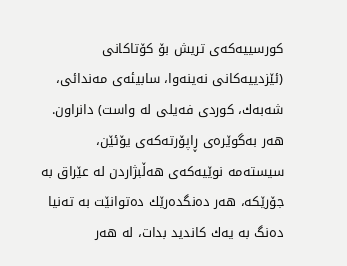كورسییه‌كه‌ی تریش بۆ كۆتاكانی (ئێزدییه‌كانی نه‌ینه‌وا، سابیئه‌ی مه‌ندائی، شه‌به‌ك، كوردی فه‌یلی له‌ واست) دانراون.
هه‌ر به‌گوێره‌ی ڕاپۆرته‌كه‌ی یۆئێن، سیسته‌مه‌ نوێیه‌كه‌ی هه‌ڵبژاردن له‌ عێراق به‌ جۆرێكه‌، هه‌ر ده‌نگده‌رێك ده‌توانێت به‌ ته‌نیا ده‌نگ به‌ یه‌ك كاندید بدات، له‌ هه‌ر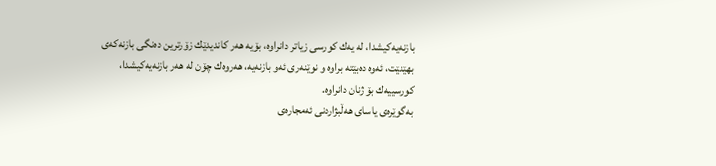بازنه‌یه‌كیشدا، له‌ یه‌ك كورسی زیاتر دانراوه‌، بۆیه‌ هه‌ر كاندیدێك زۆرترین ده‌نگی بازنه‌كه‌ی بهێنێت، ئه‌وه‌ ده‌بێته‌ براوه‌ و نوێنه‌ری ئه‌و بازنه‌یه، هه‌روه‌ك چۆن له‌ هه‌ر بازنه‌یه‌كیشدا، كورسییه‌ك بۆ ژنان دانراوه‌‌.
به‌گوێره‌ی یاسای هه‌ڵبژاردنی ئه‌مجاره‌ی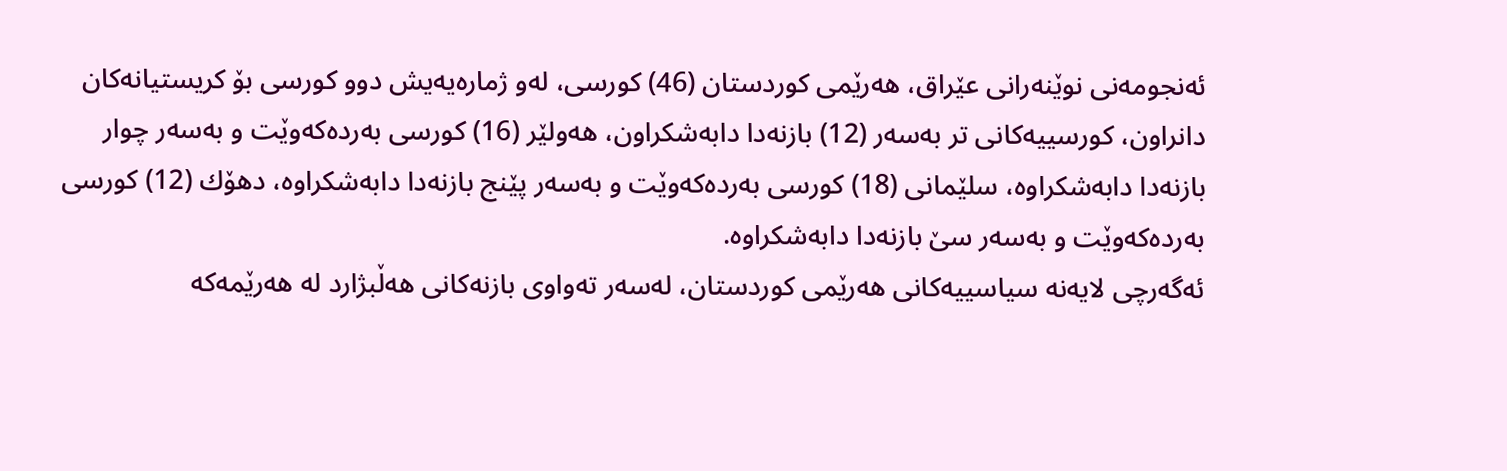ئه‌نجومه‌نی نوێنه‌رانی عێراق، هه‌رێمی كوردستان (46) كورسی، له‌و ژماره‌یه‌یش دوو كورسی بۆ كریستیانه‌كان دانراون، كورسییه‌كانی تر به‌سه‌ر (12) بازنه‌دا دابه‌شكراون، هه‌ولێر (16) كورسی به‌رده‌كه‌وێت و به‌سه‌ر چوار بازنه‌دا دابه‌شكراوه‌، سلێمانی (18) كورسی به‌رده‌كه‌وێت و به‌سه‌ر پێنج بازنه‌دا دابه‌شكراوه‌، دهۆك (12) كورسی به‌رده‌كه‌وێت و به‌سه‌ر سێ بازنه‌دا دابه‌شكراوه‌.
ئه‌گه‌رچی لایه‌نه‌ سیاسییه‌كانی هه‌رێمی كوردستان، له‌سه‌ر ته‌واوی بازنه‌كانی هه‌ڵبژارد له‌ هه‌رێمه‌كه‌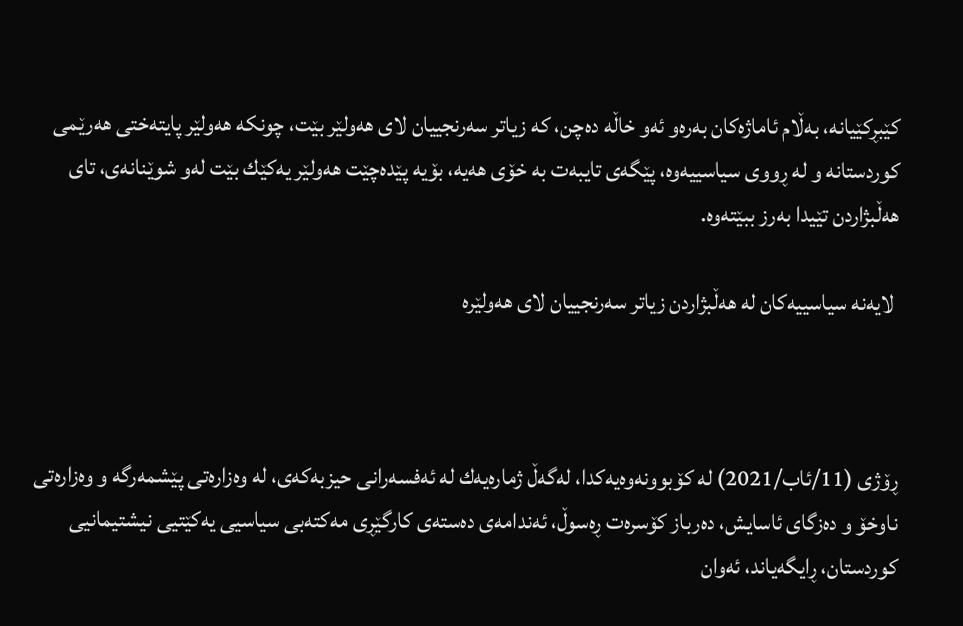كێبڕكێیانه‌، به‌ڵام ئاماژه‌كان به‌ره‌و ئه‌و خاڵه‌ ده‌چن، كه‌ زیاتر سه‌رنجییان لای هه‌ولێر بێت، چونكه‌ هه‌ولێر پایته‌ختی هه‌رێمی كوردستانه‌ و له‌ ڕووی سیاسییه‌وه‌، پێگه‌ی تایبه‌ت به‌ خۆی هه‌یه‌، بۆیه‌ پێده‌چێت هه‌ولێر یه‌كێك بێت له‌و شوێنانه‌ی، تای هه‌ڵبژاردن تێیدا به‌رز ببێته‌وه‌.

 لایه‌نه‌ سیاسییه‌كان له‌ هه‌ڵبژاردن زیاتر سه‌رنجییان لای هه‌ولێره‌



ڕۆژی (11/ئاب/2021) له‌ كۆبوونه‌وه‌یه‌كدا، له‌گه‌ڵ ژماره‌یه‌ك له‌ ئه‌فسه‌رانی حیزبه‌كه‌ی، له‌ وه‌زاره‌تی پێشمه‌رگه‌ و وه‌زاره‌تی ناوخۆ و ده‌زگای ئاسایش، ده‌رباز كۆسره‌ت ڕه‌سوڵ، ئه‌ندامه‌ی ده‌سته‌ی كارگێڕی مه‌كته‌بی سیاسیی یه‌كێتیی نیشتیمانیی كوردستان، ڕایگه‌یاند، ئه‌وان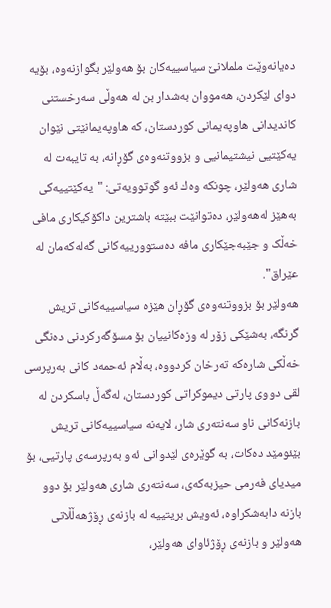ده‌یانه‌وێت ململانێ سیاسییه‌كان بۆ هه‌ولێر بگوازنه‌وه‌، بۆیه‌ دوای لێكردن، هه‌مووان به‌شدار بن له‌ هه‌وڵی سه‌رخستنی كاندیدانی هاوپه‌یمانی كوردستان، كه‌ هاوپه‌یمانێتی نێوان یه‌كێتیی نیشتیمانیی و بزووتنه‌وه‌ی گۆڕانه‌، به‌ تایبه‌ت له‌ شاری هه‌ولێر، چونكه‌ وه‌ك ئه‌و گوتوویه‌تی: "یەکێتییەکی بەهێز لەهەولێر، دەتوانێت ببێتە باشترین داکۆکیکاری مافی خەڵک و جێبەجێکاری مافە دەستوورییەکانی گەلەکەمان لە عێراق".
هه‌ولێر بۆ بزووتنه‌وه‌ی گۆڕان هێزه‌ سیاسییه‌كانی تریش گرنگه‌، به‌شێكی زۆر له‌ وزه‌كانییان بۆ مسۆگه‌ركردنی ده‌نگی خه‌ڵكی شاره‌كه‌ ته‌رخان كردووه‌، به‌ڵام ئه‌حمه‌د كانی به‌رپرسی لقی دووی پارتی دیموكراتی كوردستان، له‌گه‌ڵ باسكردن له‌ بازنه‌كانی ناو سه‌نته‌ری شار، لایه‌نه‌ سیاسییه‌كانی تریش بێئومێد ده‌كات، به‌ گوێره‌ی لێدوانی ئه‌و به‌رپرسه‌ی پارتیی، بۆ میدیای فه‌رمی حیزبه‌كه‌ی، سه‌نته‌ری شاری هه‌ولێر بۆ دوو بازنه‌ دابه‌شكراوه‌، ئه‌ویش بریتییه‌ له‌ بازنه‌ی ڕۆژهه‌ڵڵاتی هه‌ولێر و بازنه‌ی ڕۆژئاوای هه‌ولێر،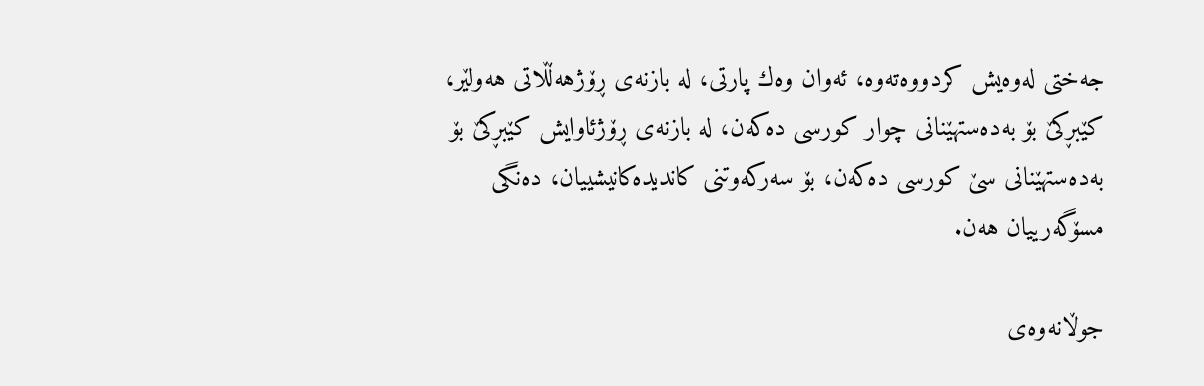جه‌ختی له‌وه‌یش كردووه‌ته‌وه‌، ئه‌وان وه‌ك پارتی، له‌ بازنه‌ی ڕۆژهه‌ڵڵاتی هه‌ولێر، كێبڕكێ بۆ به‌ده‌ستهێنانی چوار كورسی ده‌كه‌ن، له‌ بازنه‌ی ڕۆژئاوایش كێبڕكێ بۆ به‌ده‌ستهێنانی سێ كورسی ده‌كه‌ن، بۆ سه‌ركه‌وتنی كاندیده‌كانیشییان، ده‌نگی مسۆگه‌رییان هه‌ن.

جوڵانه‌وه‌ی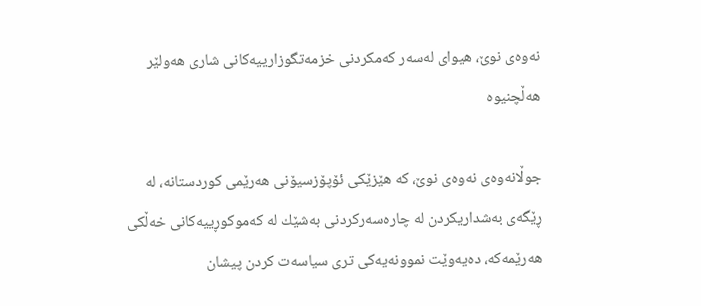نه‌وه‌ی نوێ، هیوای له‌سه‌ر كه‌مكردنی خزمه‌تگوزارییه‌كانی شاری هه‌ولێر هه‌ڵچنیوه‌

جوڵانه‌وه‌ی نه‌وه‌ی نوێ، كه‌ هێزێكی ئۆپۆزسیۆنی هه‌رێمی كوردستانه‌، له‌ ڕێگه‌ی به‌شداریكردن له‌ چاره‌سه‌ركردنی به‌شێك له‌ كه‌موكوڕییه‌كانی خه‌ڵكی هه‌رێمه‌كه‌، ده‌یه‌وێت نموونه‌یه‌كی تری سیاسه‌ت كردن پیشان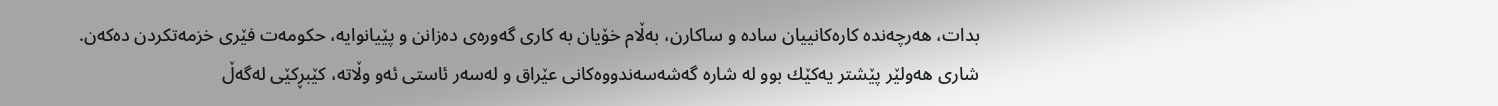بدات، هه‌رچه‌نده‌ كاره‌كانییان ساده‌ و ساكارن، به‌ڵام خۆیان به‌ كاری گه‌وره‌ی ده‌زانن و پێیانوایه‌، حكومه‌ت فێری خزمه‌تكردن ده‌كه‌ن.
شاری هه‌ولێر پێشتر یه‌كێك بوو له‌ شاره‌ گه‌شه‌سه‌ندووه‌كانی عێراق و له‌سه‌ر ئاستی ئه‌و وڵاته‌، كێبڕكێی له‌گه‌ڵ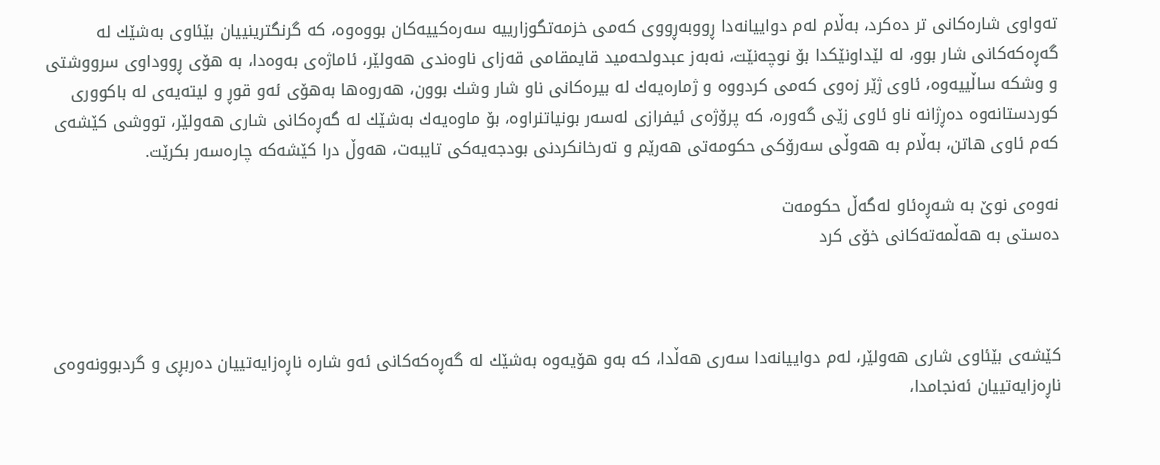ته‌واوی شاره‌كانی تر ده‌كرد، به‌ڵام له‌م دواییانه‌دا ڕووبه‌ڕووی كه‌می خزمه‌تگوزارییه‌ سه‌ره‌كییه‌كان بووه‌وه‌، كه‌ گرنگترینییان بێئاوی به‌شێك له‌ گه‌ڕه‌كه‌كانی شار بوو، له‌ لێداونێكدا بۆ نوچه‌نێت، نەبەز عبدولحەمید قایمقامی قه‌زای ناوه‌ندی هه‌ولێر، ئاماژه‌ی به‌وه‌دا،‌ به‌ هۆی ڕووداوی سرووشتی و وشكه‌ ساڵییه‌وه‌، ئاوی ژێر زه‌وی كه‌می كردووه‌ و ژماره‌یه‌ك له‌ بیره‌كانی ناو شار وشك بوون، هه‌روه‌ها به‌هۆی ئه‌و قوڕ و لیته‌یه‌ی له‌ باكووری كوردستانه‌وه‌ ده‌ڕژانه‌ ناو ئاوی زێی گه‌وره‌، كه‌ پرۆژه‌ی ئیفرازی له‌سه‌ر بونیاتنراوه‌، بۆ ماوه‌یه‌ك به‌شێك له‌ گه‌ڕه‌كانی شاری هه‌ولێر، تووشی كێشه‌ی كه‌م ئاوی هاتن، به‌ڵام به‌ هه‌وڵی سه‌رۆكی حكومه‌تی هه‌رێم و ته‌رخانكردنی بودجه‌یه‌كی تایبه‌ت، هه‌وڵ درا كێشه‌كه‌ چاره‌سه‌ر بكرێت.

نه‌وه‌ى نوێ به‌ شه‌ڕه‌ئاو له‌گه‌ڵ حكومه‌ت
ده‌ستى به‌ هه‌ڵمه‌ته‌كانى خۆى كرد



كێشه‌ی بێئاوی شاری هه‌ولێر، له‌م دواییانه‌دا سه‌ری هه‌ڵدا، كه‌ به‌و هۆیه‌وه‌ به‌شێك له‌ گه‌ڕه‌كه‌كانی ئه‌و شاره‌ ناڕه‌زایه‌تییان ده‌ربڕی و گردبوونه‌وه‌ی ناڕه‌زایه‌تییان ئه‌نجامدا،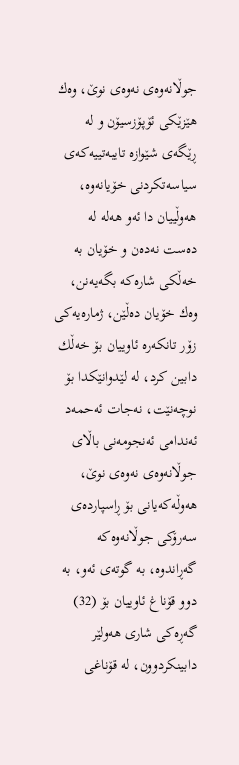جوڵانه‌وه‌ی نه‌وه‌ی نوێ، وه‌ك هێزێكی ئۆپۆزسیۆن و له‌ ڕێگه‌ی شێوازه‌ تایبه‌تییه‌كه‌ی سیاسه‌تكردنی خۆیانه‌وه‌، هه‌وڵییان دا ئه‌و هه‌له‌ له‌ ده‌ست نه‌ده‌ن و خۆیان به‌ خه‌ڵكی شاره‌كه‌ بگه‌یه‌نن، وه‌ك خۆیان ده‌ڵێن، ژماره‌یه‌كی زۆر تانكه‌ره‌ ئاوییان بۆ خه‌ڵك دابین كرد، له‌ لێدوانێكدا بۆ نوچه‌نێت، نه‌جات ئه‌حمه‌د ئه‌ندامی ئه‌نجومه‌نی باڵای جوڵانه‌وه‌ی نه‌وه‌ی نوێ، هه‌وڵه‌كه‌یانی بۆ ڕاسپارده‌ی سه‌رۆكی جوڵانه‌وه‌كه‌ گه‌ڕاندوه‌، به‌ گوته‌ی ئه‌و، به‌ دوو قۆناغ ئاوییان بۆ (32) گه‌ڕه‌كی شاری هه‌ولێر دابینكردوون، له‌ قۆناغی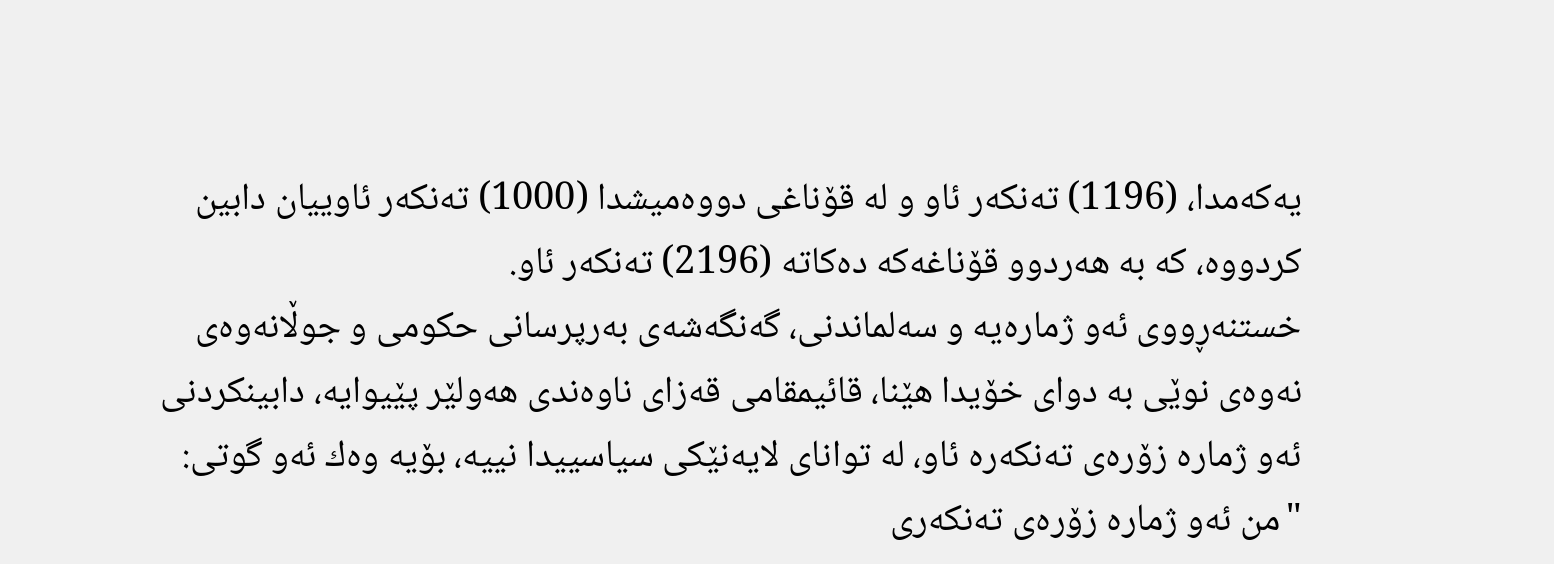یه‌كه‌مدا، (1196) ته‌نكه‌ر ئاو و له‌ قۆناغی دووه‌میشدا (1000) ته‌نكه‌ر ئاوییان دابین كردووه‌،‌ كه‌ به‌ هه‌ردوو قۆناغه‌كه ده‌كاته‌‌ (2196) ته‌نكه‌ر ئاو.
خستنه‌ڕووی ئه‌و ژماره‌یه‌ و سه‌لماندنی، گه‌نگه‌شه‌ی به‌رپرسانی حكومی و جوڵانه‌وه‌ی نه‌وه‌ی نوێی به‌ دوای خۆیدا هێنا، قائیمقامی قه‌زای ناوه‌ندی هه‌ولێر پێیوایه‌، دابینكردنی ئه‌و ژماره‌ زۆره‌ی ته‌نكه‌ره‌ ئاو، له‌ توانای لایه‌نێكی سیاسییدا نییه‌، بۆیه‌ وه‌ك ئه‌و گوتی: "من ئه‌و ژماره‌ زۆره‌ی تەنکەری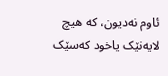ئاوم نەدیون، کە هیچ لایەنێک یاخود کەسێک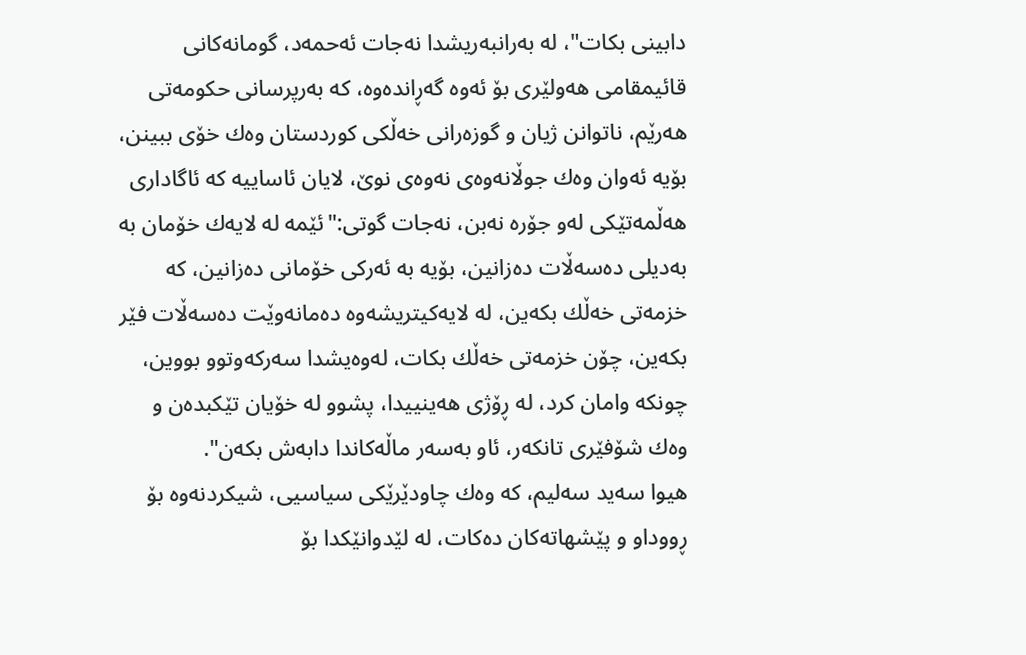دابینی بکات"، له‌ به‌رانبه‌ریشدا نه‌جات ئه‌حمه‌د، گومانه‌كانی قائیمقامی هه‌ولێری بۆ ئه‌وه‌ گه‌ڕانده‌وه‌، كه‌ به‌رپرسانی حكومه‌تی هه‌رێم، ناتوانن ژیان و گوزه‌رانی خه‌ڵكی كوردستان وه‌ك خۆی ببینن، بۆیه‌ ئه‌وان وه‌ك جوڵانه‌وه‌ی نه‌وه‌ی نوێ، لایان ئاساییه‌ كه‌ ئاگاداری هه‌ڵمه‌تێكی له‌و جۆره‌ نه‌بن، نه‌جات گوتی:"ئێمه‌ له‌ لایه‌ك خۆمان به‌ به‌دیلی ده‌سه‌ڵات ده‌زانین، بۆیه‌ به‌ ئه‌ركی خۆمانی ده‌زانین، كه‌ خزمه‌تی خه‌ڵك بكه‌ین، له‌ لایه‌كیتریشه‌وه‌ ده‌مانه‌وێت ده‌سه‌ڵات فێر بكه‌ین، چۆن خزمه‌تی خه‌ڵك بكات، له‌وه‌یشدا سه‌ركه‌وتوو بووین، چونكه‌ وامان كرد، له‌ ڕۆژی هه‌ینییدا، پشوو له‌ خۆیان تێكبده‌ن و وه‌ك شۆفێری تانكه‌ر، ئاو به‌سه‌ر ماڵه‌كاندا دابه‌ش بكه‌ن".
هیوا سه‌ید سه‌لیم، كه‌ وه‌ك چاودێرێكی سیاسیی، شیكردنه‌وه‌ بۆ ڕووداو و پێشهاته‌كان ده‌كات، له‌ لێدوانێكدا بۆ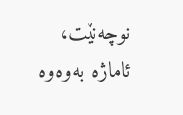نوچه‌نێت، ئاماژه‌ به‌وه‌وه‌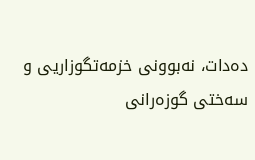ده‌دات، نه‌بوونی خزمه‌تگوزاریی و سه‌ختی گوزه‌رانی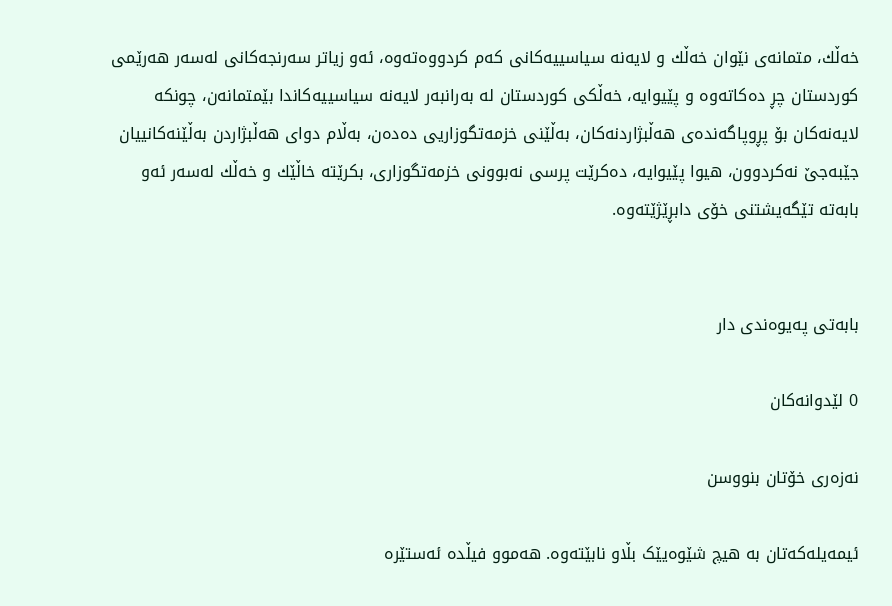خه‌ڵك، متمانه‌ی نێوان خه‌ڵك و لایه‌نه‌ سیاسییه‌كانی كه‌م كردووه‌ته‌وه‌، ئه‌و زیاتر سه‌رنجه‌كانی له‌سه‌ر هه‌رێمی كوردستان چڕ ده‌كاته‌وه‌ و پێیوایه، خه‌ڵكی كوردستان له‌ به‌رانبه‌ر لایه‌نه‌ سیاسییه‌كاندا بێمتمانه‌ن، چونكه‌ لایه‌نه‌كان بۆ پڕوپاگه‌نده‌ی هه‌ڵبژاردنه‌كان، به‌ڵێنی خزمه‌تگوزاریی ده‌ده‌ن، به‌ڵام دوای هه‌ڵبژاردن به‌ڵێنه‌كانییان جێبه‌جێ نه‌كردوون، هیوا پێیوایه‌، ده‌كرێت پرسی نه‌بوونی خزمه‌تگوزاری، بكرێته‌ خاڵێك و خه‌ڵك له‌سه‌ر ئه‌و بابه‌ته‌ تێگه‌یشتنی خۆی دابڕێژێته‌وه‌.


بابەتی پەیوەندی دار

0 لێدوانەکان

نەزەری خۆتان بنووسن

ئیمەیلەکەتان بە هیچ شێوەیێک بڵاو نابێتەوە. هەموو فیڵدە ئەستێرە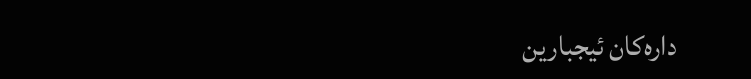دارەکان ئیجبارین